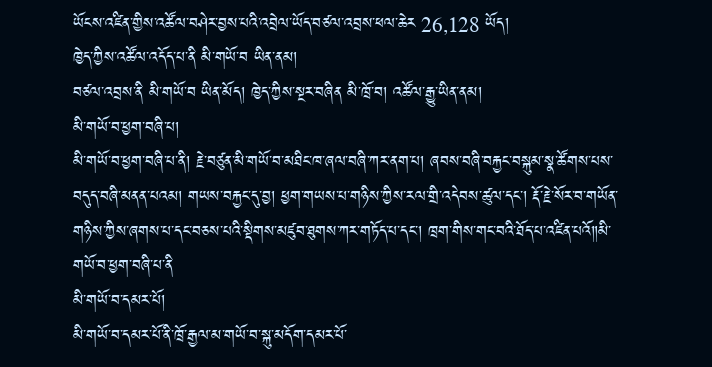ཡོངས་འཛིན་གྱིས་འཚོལ་བཤེར་བྱས་པའི་འབྲེལ་ཡོད་བཙལ་འབྲས་ཕལ་ཆེར 26,128 ཡོད།
ཁྱེད་ཀྱིས་འཚོལ་འདོད་པ་ནི མི་གཡོ་བ ཡིན་ནམ།
བཙལ་འབྲས་ནི མི་གཡོ་བ ཡིན་མོད། ཁྱེད་ཀྱིས་སྔར་བཞིན མི་ཁྲོ་བ། འཚོལ་རྒྱུ་ཡིན་ནམ།
མི་གཡོ་བ་ཕྱག་བཞི་པ།
མི་གཡོ་བ་ཕྱག་བཞི་པ་ནི། རྗེ་བཙུན་མི་གཡོ་བ་མཐིང་ཁ་ཞལ་བཞི་ཀར་ནག་པ། ཞབས་བཞི་བརྐྱང་བསྐུམ་སྣ་ཚོགས་པས་བདུད་བཞི་མནན་པའམ། གཡས་བརྐྱང་དུ་བྱ། ཕྱག་གཡས་པ་གཉིས་ཀྱིས་རལ་གྲི་འདེབས་ཚུལ་དང་། རྡོ་རྗེ་སོར་བ་གཡོན་གཉིས་ཀྱིས་ཞགས་པ་དང་བཅས་པའི་སྡིགས་མཛུབ་ཐུགས་ཀར་གཏོད་པ་དང་། ཁྲག་གིས་གང་བའི་ཐོད་པ་འཛིན་པའོ༎མི་གཡོ་བ་ཕྱག་བཞི་པ་ནི
མི་གཡོ་བ་དམར་པོ།
མི་གཡོ་བ་དམར་པོ་ནི་ཁྲོ་རྒྱལ་མ་གཡོ་བ་སྐུ་མདོག་དམར་པོ་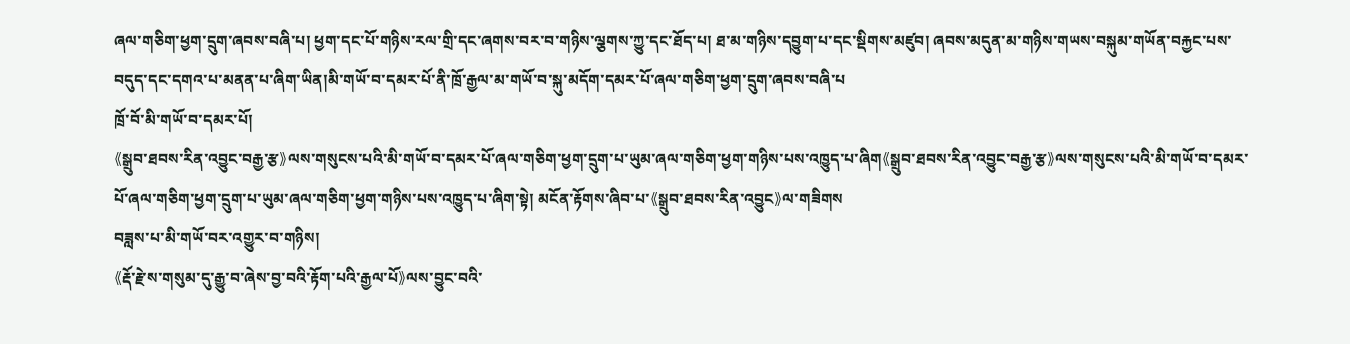ཞལ་གཅིག་ཕྱག་དྲུག་ཞབས་བཞི་པ། ཕྱག་དང་པོ་གཉིས་རལ་གྲི་དང་ཞགས་བར་བ་གཉིས་ལྕགས་ཀྱུ་དང་ཐོད་པ། ཐ་མ་གཉིས་དབྱུག་པ་དང་སྡིགས་མཛུབ། ཞབས་མདུན་མ་གཉིས་གཡས་བསྐུམ་གཡོན་བརྐྱང་པས་བདུད་དང་དགའ་པ་མནན་པ་ཞིག་ཡིན།མི་གཡོ་བ་དམར་པོ་ནི་ཁྲོ་རྒྱལ་མ་གཡོ་བ་སྐུ་མདོག་དམར་པོ་ཞལ་གཅིག་ཕྱག་དྲུག་ཞབས་བཞི་པ
ཁྲོ་བོ་མི་གཡོ་བ་དམར་པོ།
《སྒྲུབ་ཐབས་རིན་འབྱུང་བརྒྱ་རྩ》ལས་གསུངས་པའི་མི་གཡོ་བ་དམར་པོ་ཞལ་གཅིག་ཕྱག་དྲུག་པ་ཡུམ་ཞལ་གཅིག་ཕྱག་གཉིས་པས་འཁྱུད་པ་ཞིག《སྒྲུབ་ཐབས་རིན་འབྱུང་བརྒྱ་རྩ》ལས་གསུངས་པའི་མི་གཡོ་བ་དམར་པོ་ཞལ་གཅིག་ཕྱག་དྲུག་པ་ཡུམ་ཞལ་གཅིག་ཕྱག་གཉིས་པས་འཁྱུད་པ་ཞིག་སྟེ། མངོན་རྟོགས་ཞིབ་པ་《སྒྲུབ་ཐབས་རིན་འབྱུང》ལ་གཟིགས
བཟླས་པ་མི་གཡོ་བར་འགྱུར་བ་གཉིས།
《རྡོ་རྗེ་ས་གསུམ་དུ་རྒྱུ་བ་ཞེས་བྱ་བའི་རྟོག་པའི་རྒྱལ་པོ》ལས་བྱུང་བའི་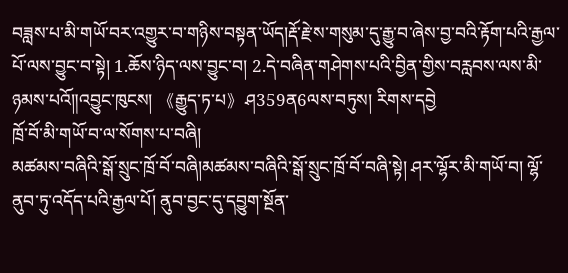བཟླས་པ་མི་གཡོ་བར་འགྱུར་བ་གཉིས་བསྟན་ཡོད།རྡོ་རྗེ་ས་གསུམ་དུ་རྒྱུ་བ་ཞེས་བྱ་བའི་རྟོག་པའི་རྒྱལ་པོ་ལས་བྱུང་བ་སྟེ། 1.ཆོས་ཉིད་ལས་བྱུང་བ། 2.དེ་བཞིན་གཤེགས་པའི་བྱིན་གྱིས་བརླབས་ལས་མི་ཉམས་པའོ༎འབྱུང་ཁུངས། 《རྒྱུད་ཏ་པ》ཤ359ན6ལས་བཏུས། རིགས་དབྱེ
ཁྲོ་བོ་མི་གཡོ་བ་ལ་སོགས་པ་བཞི།
མཚམས་བཞིའི་སྒོ་སྲུང་ཁྲོ་བོ་བཞི།མཚམས་བཞིའི་སྒོ་སྲུང་ཁྲོ་བོ་བཞི་སྟེ། ཤར་ལྷོར་མི་གཡོ་བ། ལྷོ་ནུབ་ཏུ་འདོད་པའི་རྒྱལ་པོ། ནུབ་བྱང་དུ་དབྱུག་སྔོན་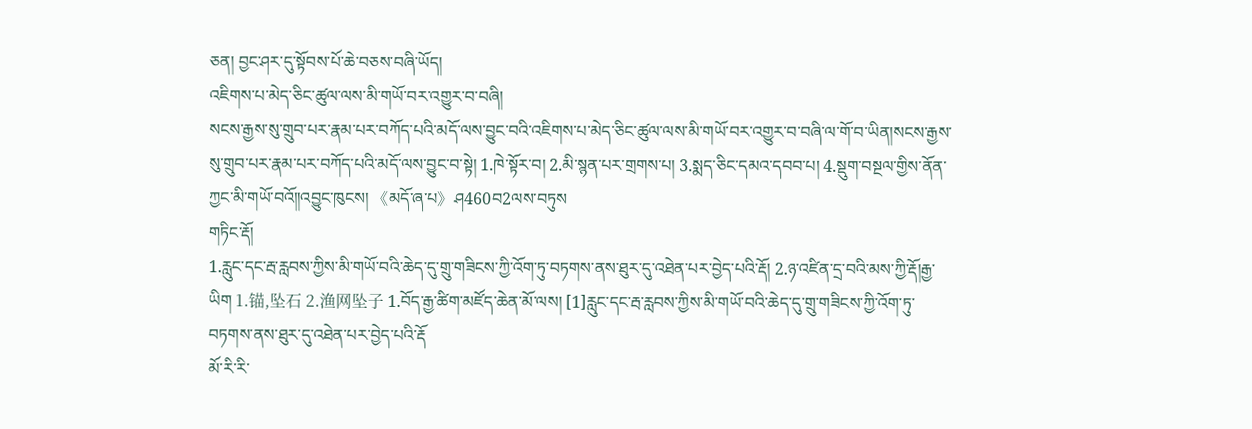ཅན། བྱང་ཤར་དུ་སྟོབས་པོ་ཆེ་བཅས་བཞི་ཡོད།
འཇིགས་པ་མེད་ཅིང་ཚུལ་ལས་མི་གཡོ་བར་འགྱུར་བ་བཞི།
སངས་རྒྱས་སུ་གྲུབ་པར་རྣམ་པར་བཀོད་པའི་མདོ་ལས་བྱུང་བའི་འཇིགས་པ་མེད་ཅིང་ཚུལ་ལས་མི་གཡོ་བར་འགྱུར་བ་བཞི་ལ་གོ་བ་ཡིན།སངས་རྒྱས་སུ་གྲུབ་པར་རྣམ་པར་བཀོད་པའི་མདོ་ལས་བྱུང་བ་སྟེ། 1.ཁེ་སྟོར་བ། 2.མི་སྙན་པར་གྲགས་པ། 3.སྨད་ཅིང་དམའ་དབབ་པ། 4.སྡུག་བསྔལ་གྱིས་ནོན་ཀྱང་མི་གཡོ་བའོ༎འབྱུང་ཁུངས། 《མདོ་ཞ་པ》ཤ460བ2ལས་བཏུས
གཏིང་རྡོ།
1.རླུང་དང་རྦ་རླབས་ཀྱིས་མི་གཡོ་བའི་ཆེད་དུ་གྲུ་གཟིངས་ཀྱི་འོག་ཏུ་བཏགས་ནས་ཐུར་དུ་འཐེན་པར་བྱེད་པའི་རྡོ། 2.ཉ་འཛིན་དྲ་བའི་མས་ཀྱི་རྡོ།རྒྱ་ཡིག 1.锚,坠石 2.渔网坠子 1.བོད་རྒྱ་ཚིག་མཛོད་ཆེན་མོ་ལས། [1]རླུང་དང་རྦ་རླབས་ཀྱིས་མི་གཡོ་བའི་ཆེད་དུ་གྲུ་གཟིངས་ཀྱི་འོག་ཏུ་བཏགས་ནས་ཐུར་དུ་འཐེན་པར་བྱེད་པའི་རྡོ
མོ་རི་རི་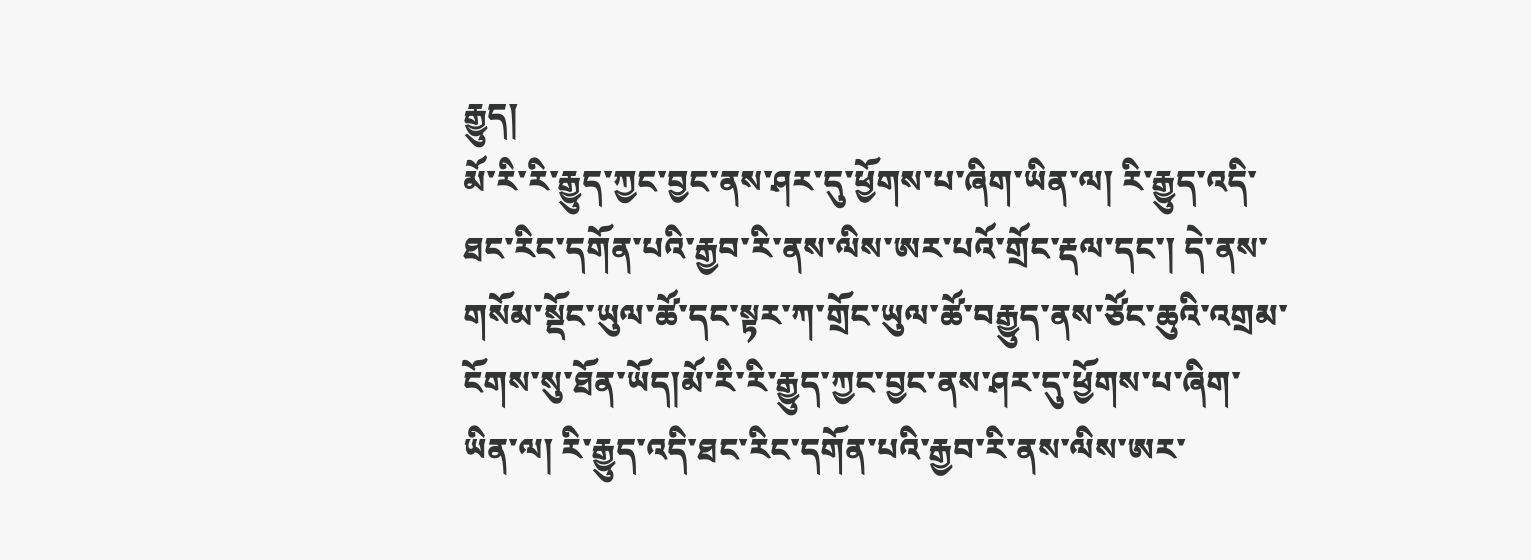རྒྱུད།
མོ་རི་རི་རྒྱུད་ཀྱང་བྱང་ནས་ཤར་དུ་ཕྱོགས་པ་ཞིག་ཡིན་ལ། རི་རྒྱུད་འདི་ཐང་རིང་དགོན་པའི་རྒྱབ་རི་ནས་ལིས་ཨར་པའོ་གྲོང་རྡལ་དང་། དེ་ནས་གསོམ་སྡོང་ཡུལ་ཚོ་དང་སྟར་ཀ་གྲོང་ཡུལ་ཚོ་བརྒྱུད་ནས་ཙོང་ཆུའི་འགྲམ་ངོགས་སུ་ཐོན་ཡོད།མོ་རི་རི་རྒྱུད་ཀྱང་བྱང་ནས་ཤར་དུ་ཕྱོགས་པ་ཞིག་ཡིན་ལ། རི་རྒྱུད་འདི་ཐང་རིང་དགོན་པའི་རྒྱབ་རི་ནས་ལིས་ཨར་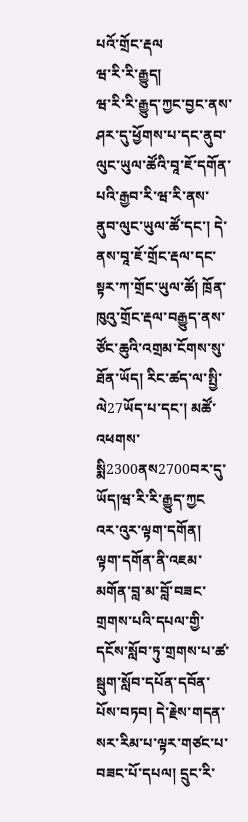པའོ་གྲོང་རྡལ
ཝ་རི་རི་རྒྱུད།
ཝ་རི་རི་རྒྱུད་ཀྱང་བྱང་ནས་ཤར་དུ་ཕྱོགས་པ་དང་ནུབ་ལུང་ཡུལ་ཚོའི་བཱ་ཇོ་དགོན་པའི་རྒྱབ་རི་ཝ་རི་ནས་ནུབ་ལུང་ཡུལ་ཚོ་དང་། དེ་ནས་བཱ་ཇོ་གྲོང་རྡལ་དང་སྟར་ཀ་གྲོང་ཡུལ་ཚོ། ཁྲོན་ཁུའུ་གྲོང་རྡལ་བརྒྱུད་ནས་ཙོང་ཆུའི་འགྲམ་ངོགས་སུ་ཐོན་ཡོད། རིང་ཚད་ལ་སྤྱི་ལེ27ཡོད་པ་དང་། མཚོ་འཕགས་སྨི2300ནས2700བར་དུ་ཡོད།ཝ་རི་རི་རྒྱུད་ཀྱང
འར་འུར་ལྟག་དགོན།
ལྟག་དགོན་ནི་འཇམ་མགོན་བླ་མ་བློ་བཟང་གྲགས་པའི་དཔལ་གྱི་དངོས་སློབ་ཏུ་གྲགས་པ་ཚ་སྦུག་སློབ་དཔོན་དབོན་པོས་བཏབ། དེ་རྗེས་གདན་སར་རིམ་པ་ལྟར་གཙང་པ་བཟང་པོ་དཔལ། དྲུང་རི་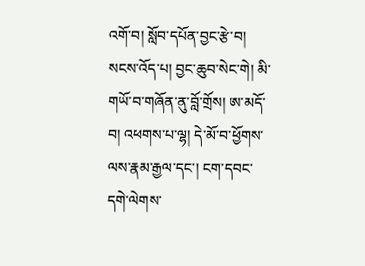འགོ་བ། སློབ་དཔོན་བྱང་རྩེ་བ། སངས་འོད་པ། བྱང་ཆུབ་སེང་གེ། མི་གཡོ་བ་གཞོན་ནུ་བློ་གྲོས། ཨ་མདོ་བ། འཕགས་པ་ལྷ། དེ་མོ་བ་ཕྱོགས་ལས་རྣམ་རྒྱལ་དང་། ངག་དབང་དགེ་ལེགས་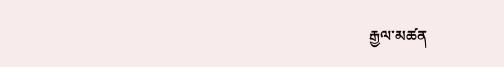རྒྱལ་མཚན